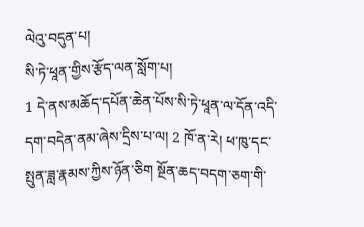ལེའུ་བདུན་པ།
སི་ཏེ་ཕཱན་གྱིས་རྩོད་ལན་སློག་པ།
1 དེ་ནས་མཆོད་དཔོན་ཆེན་པོས་སི་ཏེ་ཕཱན་ལ་དོན་འདི་དག་བདེན་ནམ་ཞེས་དྲིས་པ་ལ། 2 ཁོ་ན་རེ། ཕ་ཁུ་དང་སྤུན་ཟླ་རྣམས་ཀྱིས་ཉོན་ཅིག སྔོན་ཆད་བདག་ཅག་གི་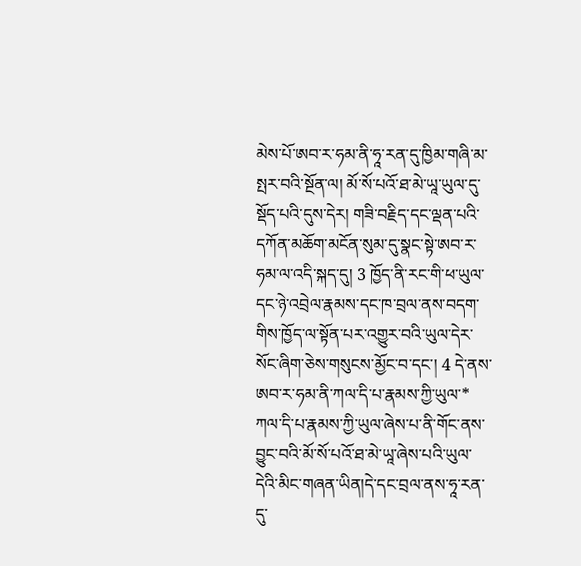མེས་པོ་ཨབ་ར་ཧམ་ནི་ཧཱ་རན་དུ་ཁྱིམ་གཞི་མ་སྤར་བའི་སྔོན་ལ། མོ་སོ་པའོ་ཐ་མེ་ཡཱ་ཡུལ་དུ་སྡོད་པའི་དུས་དེར། གཟི་བརྗིད་དང་ལྡན་པའི་དཀོན་མཆོག་མངོན་སུམ་དུ་སྣང་སྟེ་ཨབ་ར་ཧམ་ལ་འདི་སྐད་དུ། 3 ཁྱོད་ནི་རང་གི་ཕ་ཡུལ་དང་ཉེ་འབྲེལ་རྣམས་དང་ཁ་བྲལ་ནས་བདག་གིས་ཁྱོད་ལ་སྟོན་པར་འགྱུར་བའི་ཡུལ་དེར་སོང་ཞིག་ཅེས་གསུངས་མྱོང་བ་དང་། 4 དེ་ནས་ཨབ་ར་ཧམ་ནི་ཀལ་དི་པ་རྣམས་ཀྱི་ཡུལ་* ཀལ་དི་པ་རྣམས་ཀྱི་ཡུལ་ཞེས་པ་ནི་གོང་ནས་བྱུང་བའི་མོ་སོ་པའོ་ཐ་མེ་ཡཱ་ཞེས་པའི་ཡུལ་དེའི་མིང་གཞན་ཡིན།དེ་དང་བྲལ་ནས་ཧཱ་རན་དུ་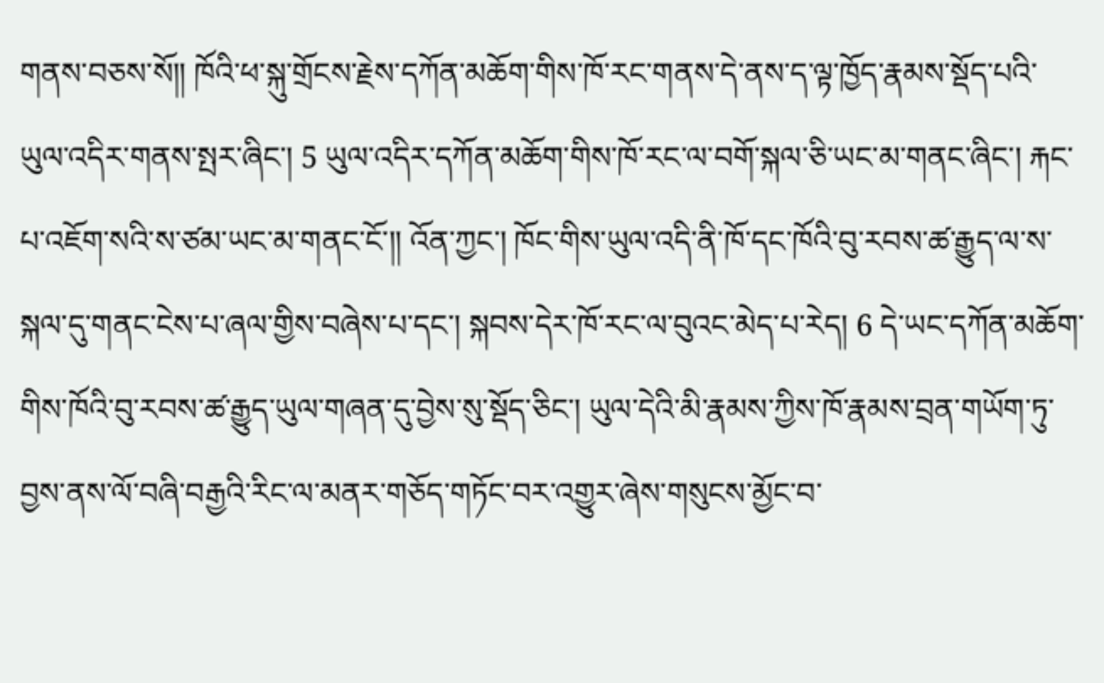གནས་བཅས་སོ།། ཁོའི་ཕ་སྐུ་གྲོངས་རྗེས་དཀོན་མཆོག་གིས་ཁོ་རང་གནས་དེ་ནས་ད་ལྟ་ཁྱོད་རྣམས་སྡོད་པའི་ཡུལ་འདིར་གནས་སྤར་ཞིང་། 5 ཡུལ་འདིར་དཀོན་མཆོག་གིས་ཁོ་རང་ལ་བགོ་སྐལ་ཅི་ཡང་མ་གནང་ཞིང་། རྐང་པ་འཇོག་སའི་ས་ཙམ་ཡང་མ་གནང་ངོ་།། འོན་ཀྱང་། ཁོང་གིས་ཡུལ་འདི་ནི་ཁོ་དང་ཁོའི་བུ་རབས་ཚ་རྒྱུད་ལ་ས་སྐལ་དུ་གནང་ངེས་པ་ཞལ་གྱིས་བཞེས་པ་དང་། སྐབས་དེར་ཁོ་རང་ལ་བུའང་མེད་པ་རེད། 6 དེ་ཡང་དཀོན་མཆོག་གིས་ཁོའི་བུ་རབས་ཚ་རྒྱུད་ཡུལ་གཞན་དུ་བྱེས་སུ་སྡོད་ཅིང་། ཡུལ་དེའི་མི་རྣམས་ཀྱིས་ཁོ་རྣམས་བྲན་གཡོག་ཏུ་བྱས་ནས་ལོ་བཞི་བརྒྱའི་རིང་ལ་མནར་གཅོད་གཏོང་བར་འགྱུར་ཞེས་གསུངས་མྱོང་བ་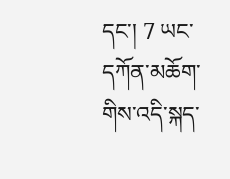དང་། 7 ཡང་དཀོན་མཆོག་གིས་འདི་སྐད་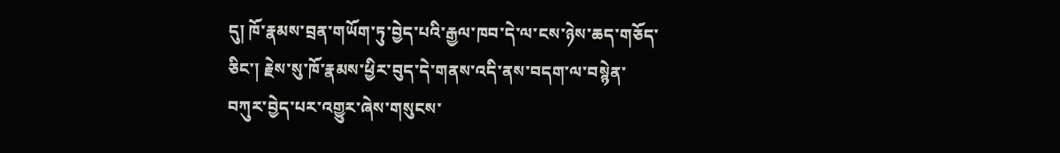དུ། ཁོ་རྣམས་བྲན་གཡོག་ཏུ་བྱེད་པའི་རྒྱལ་ཁབ་དེ་ལ་ངས་ཉེས་ཆད་གཅོད་ཅིང་། རྗེས་སུ་ཁོ་རྣམས་ཕྱིར་བུད་དེ་གནས་འདི་ནས་བདག་ལ་བསྙེན་བཀུར་བྱེད་པར་འགྱུར་ཞེས་གསུངས་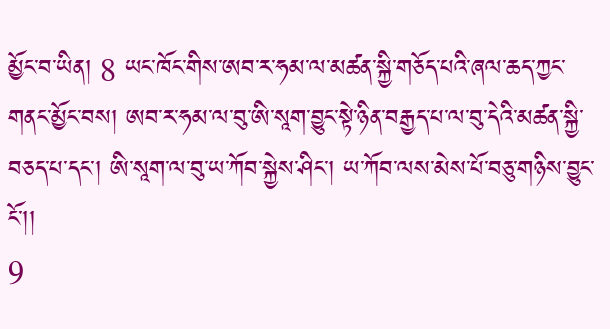མྱོང་བ་ཡིན། 8 ཡང་ཁོང་གིས་ཨབ་ར་ཧམ་ལ་མཚན་སྐྱི་གཅོད་པའི་ཞལ་ཆད་ཀྱང་གནང་མྱོང་བས། ཨབ་ར་ཧམ་ལ་བུ་ཨི་སཱག་བྱུང་སྟེ་ཉིན་བརྒྱད་པ་ལ་བུ་དེའི་མཚན་སྐྱི་བཅད་པ་དང་། ཨི་སཱག་ལ་བུ་ཡ་ཀོབ་སྐྱེས་ཤིང་། ཡ་ཀོབ་ལས་མེས་པོ་བཅུ་གཉིས་བྱུང་ངོ་།།
9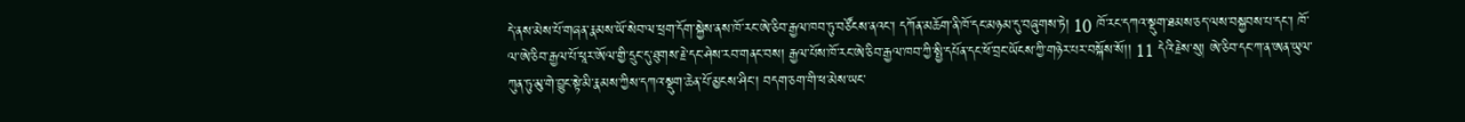དེ་ནས་མེས་པོ་གཞན་རྣམས་ཡོ་སེབ་ལ་ཕྲག་དོག་སྐྱེས་ནས་ཁོ་རང་ཨེ་ཅིབ་རྒྱལ་ཁབ་ཏུ་བཙོངས་ནའང་། དཀོན་མཆོག་ནི་ཁོ་དང་མཉམ་དུ་བཞུགས་ཏེ། 10 ཁོ་རང་དཀའ་སྡུག་ཐམས་ཅད་ལས་བསྐྱབས་པ་དང་། ཁོ་ལ་ཨེ་ཅིབ་རྒྱལ་པོ་ཕཱར་ཨོལ་གྱི་དྲུང་དུ་ཐུགས་རྗེ་དང་ཤེས་རབ་གནང་བས། རྒྱལ་པོས་ཁོ་རང་ཨེ་ཅིབ་རྒྱལ་ཁབ་ཀྱི་སྤྱི་དཔོན་དང་ཕོ་བྲང་ཡོངས་ཀྱི་གཉེར་པར་བསྐོས་སོ།། 11 དེའི་རྗེས་སུ། ཨེ་ཅིབ་དང་ཀ་ན་ཨན་ཡུལ་ཀུན་ཏུ་མུ་གེ་བྱུང་སྟེ་མི་རྣམས་ཀྱིས་དཀའ་སྡུག་ཆེན་པོ་མྱངས་ཤིང་། བདག་ཅག་གི་ཕ་མེས་ཡང་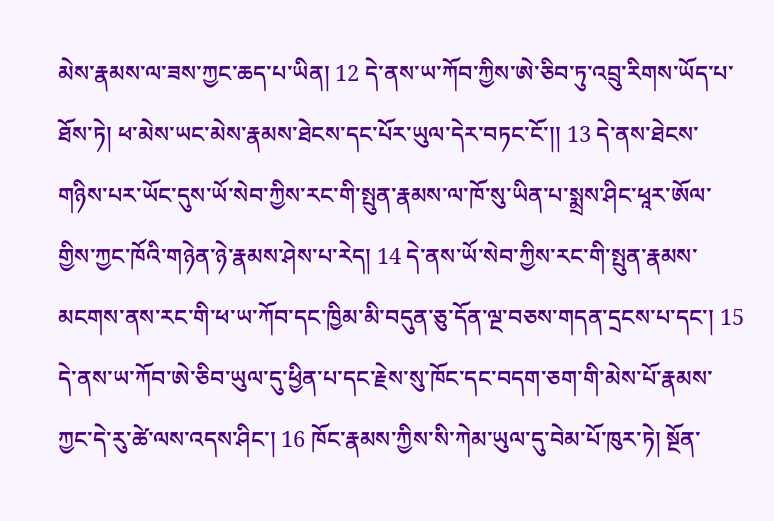མེས་རྣམས་ལ་ཟས་ཀྱང་ཆད་པ་ཡིན། 12 དེ་ནས་ཡ་ཀོབ་ཀྱིས་ཨེ་ཅིབ་ཏུ་འབྲུ་རིགས་ཡོད་པ་ཐོས་ཏེ། ཕ་མེས་ཡང་མེས་རྣམས་ཐེངས་དང་པོར་ཡུལ་དེར་བཏང་ངོ་།། 13 དེ་ནས་ཐེངས་གཉིས་པར་ཡོང་དུས་ཡོ་སེབ་ཀྱིས་རང་གི་སྤུན་རྣམས་ལ་ཁོ་སུ་ཡིན་པ་སྨྲས་ཤིང་ཕཱར་ཨོལ་གྱིས་ཀྱང་ཁོའི་གཉེན་ཉེ་རྣམས་ཤེས་པ་རེད། 14 དེ་ནས་ཡོ་སེབ་ཀྱིས་རང་གི་སྤུན་རྣམས་མངགས་ནས་རང་གི་ཕ་ཡ་ཀོབ་དང་ཁྱིམ་མི་བདུན་ཅུ་དོན་ལྔ་བཅས་གདན་དྲངས་པ་དང་། 15 དེ་ནས་ཡ་ཀོབ་ཨེ་ཅིབ་ཡུལ་དུ་ཕྱིན་པ་དང་རྗེས་སུ་ཁོང་དང་བདག་ཅག་གི་མེས་པོ་རྣམས་ཀྱང་དེ་རུ་ཚེ་ལས་འདས་ཤིང་། 16 ཁོང་རྣམས་ཀྱིས་སི་ཀེམ་ཡུལ་དུ་བེམ་པོ་ཁུར་ཏེ། སྔོན་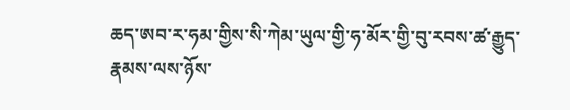ཆད་ཨབ་ར་ཧམ་གྱིས་སི་ཀེམ་ཡུལ་གྱི་ཧ་མོར་གྱི་བུ་རབས་ཚ་རྒྱུད་རྣམས་ལས་ཉོས་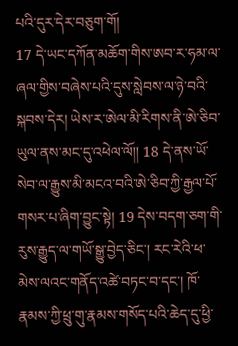པའི་དུར་དེར་བཅུག་གོ།
17 དེ་ཡང་དཀོན་མཆོག་གིས་ཨབ་ར་ཧམ་ལ་ཞལ་གྱིས་བཞེས་པའི་དུས་སླེབས་ལ་ཉེ་བའི་སྐབས་དེར། ཡེས་ར་ཨེལ་མི་རིགས་ནི་ཨེ་ཅིབ་ཡུལ་ནས་མང་དུ་འཕེལ་ལོ།། 18 དེ་ནས་ཡོ་སེབ་ལ་རྒྱུས་མི་མངའ་བའི་ཨེ་ཅིབ་ཀྱི་རྒྱལ་པོ་གསར་པ་ཞིག་བྱུང་སྟེ། 19 དེས་བདག་ཅག་གི་རུས་རྒྱུད་ལ་གཡོ་སྒྱུ་བྱེད་ཅིང་། རང་རེའི་ཕ་མེས་ལའང་གནོད་འཚེ་བཏང་བ་དང་། ཁོ་རྣམས་ཀྱི་ཕྲུ་གུ་རྣམས་གསོད་པའི་ཆེད་དུ་ཕྱི་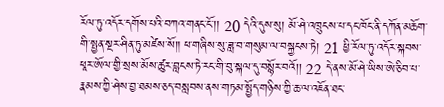རོལ་ཏུ་འདོར་དགོས་པའི་བཀའ་གནང་ངོ་།། 20 དེའི་དུས་སུ། མོ་ཤེ་འཁྲུངས་པ་དང་ཁོང་ནི་དཀོན་མཆོག་གི་སྤྱན་སྔར་ཤིན་ཏུ་མཛེས་སོ༎ ཕ་གཞིས་སུ་ཟླ་བ་གསུམ་ལ་བསྐྱངས་ཏེ། 21 ཕྱི་རོལ་ཏུ་འདོར་སྐབས་ཕཱར་ཨོལ་གྱི་སྲས་མོས་ཚུར་བླངས་ཏེ་རང་གི་བུ་སྐལ་དུ་བསྙོར་བའོ།། 22 དེ་ནས་མོ་ཤེ་ཡིས་ཨེ་ཅིབ་པ་རྣམས་ཀྱི་ཤེས་བྱ་ཐམས་ཅད་བསླབས་ནས་གཏམ་སྤྱོད་གཉིས་ཀྱི་ཆ་ལ་འཇོན་ཐང་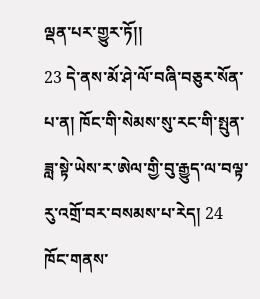ལྡན་པར་གྱུར་ཏོ།།
23 དེ་ནས་མོ་ཤེ་ལོ་བཞི་བཅུར་སོན་པ་ན། ཁོང་གི་སེམས་སུ་རང་གི་སྤུན་ཟླ་སྟེ་ཡེས་ར་ཨེལ་གྱི་བུ་རྒྱུད་ལ་བལྟ་རུ་འགྲོ་བར་བསམས་པ་རེད། 24 ཁོང་གནས་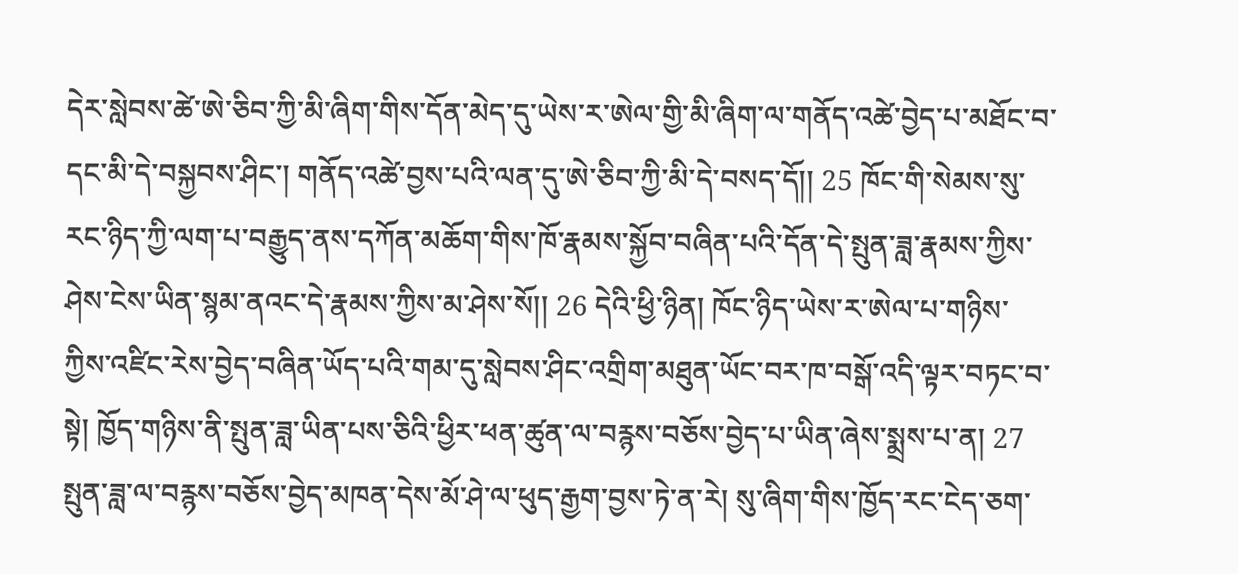དེར་སླེབས་ཚེ་ཨེ་ཅིབ་ཀྱི་མི་ཞིག་གིས་དོན་མེད་དུ་ཡེས་ར་ཨེལ་གྱི་མི་ཞིག་ལ་གནོད་འཚེ་བྱེད་པ་མཐོང་བ་དང་མི་དེ་བསྐྱབས་ཤིང་། གནོད་འཚེ་བྱས་པའི་ལན་དུ་ཨེ་ཅིབ་ཀྱི་མི་དེ་བསད་དོ།། 25 ཁོང་གི་སེམས་སུ་རང་ཉིད་ཀྱི་ལག་པ་བརྒྱུད་ནས་དཀོན་མཆོག་གིས་ཁོ་རྣམས་སྐྱོབ་བཞིན་པའི་དོན་དེ་སྤུན་ཟླ་རྣམས་ཀྱིས་ཤེས་ངེས་ཡིན་སྙམ་ནའང་དེ་རྣམས་ཀྱིས་མ་ཤེས་སོ།། 26 དེའི་ཕྱི་ཉིན། ཁོང་ཉིད་ཡེས་ར་ཨེལ་པ་གཉིས་ཀྱིས་འཛིང་རེས་བྱེད་བཞིན་ཡོད་པའི་གམ་དུ་སླེབས་ཤིང་འགྲིག་མཐུན་ཡོང་བར་ཁ་བསྒོ་འདི་ལྟར་བཏང་བ་སྟེ། ཁྱོད་གཉིས་ནི་སྤུན་ཟླ་ཡིན་པས་ཅིའི་ཕྱིར་ཕན་ཚུན་ལ་བརྙས་བཅོས་བྱེད་པ་ཡིན་ཞེས་སྨྲས་པ་ན། 27 སྤུན་ཟླ་ལ་བརྙས་བཅོས་བྱེད་མཁན་དེས་མོ་ཤེ་ལ་ཕུད་རྒྱག་བྱས་ཏེ་ན་རེ། སུ་ཞིག་གིས་ཁྱོད་རང་ངེད་ཅག་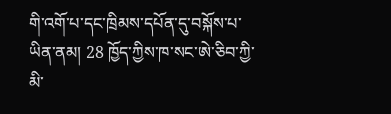གི་འགོ་པ་དང་ཁྲིམས་དཔོན་དུ་བསྐོས་པ་ཡིན་ནམ། 28 ཁྱོད་ཀྱིས་ཁ་སང་ཨེ་ཅིབ་ཀྱི་མི་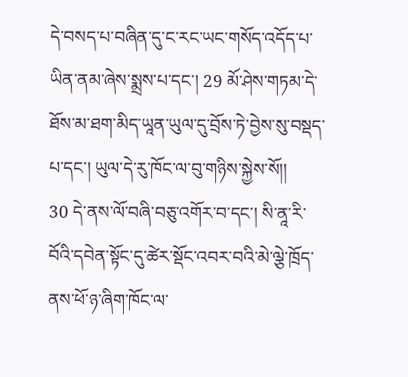དེ་བསད་པ་བཞིན་དུ་ང་རང་ཡང་གསོད་འདོད་པ་ཡིན་ནམ་ཞེས་སྨྲས་པ་དང་། 29 མོ་ཤེས་གཏམ་དེ་ཐོས་མ་ཐག་མིད་ཡཱན་ཡུལ་དུ་བྲོས་ཏེ་བྱེས་སུ་བསྡད་པ་དང་། ཡུལ་དེ་རུ་ཁོང་ལ་བུ་གཉིས་སྐྱེས་སོ།།
30 དེ་ནས་ལོ་བཞི་བཅུ་འགོར་བ་དང་། སི་ནཱ་རི་བོའི་དབེན་སྟོང་དུ་ཚེར་སྡོང་འབར་བའི་མེ་ལྕེ་ཁྲོད་ནས་ཕོ་ཉ་ཞིག་ཁོང་ལ་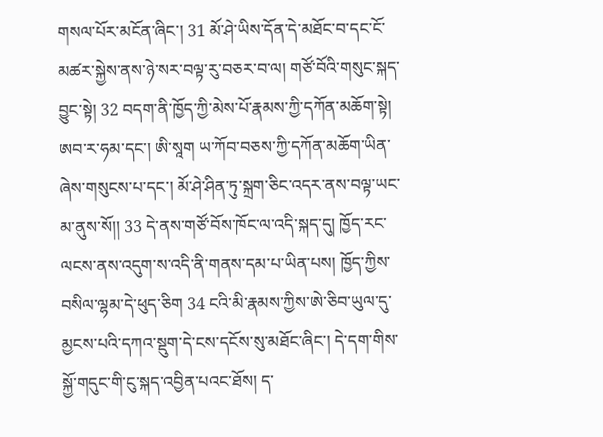གསལ་པོར་མངོན་ཞིང་། 31 མོ་ཤེ་ཡིས་དོན་དེ་མཐོང་བ་དང་ངོ་མཚར་སྐྱེས་ནས་ཉེ་སར་བལྟ་རུ་བཅར་བ་ལ། གཙོ་བོའི་གསུང་སྐད་བྱུང་སྟེ། 32 བདག་ནི་ཁྱོད་ཀྱི་མེས་པོ་རྣམས་ཀྱི་དཀོན་མཆོག་སྟེ། ཨབ་ར་ཧམ་དང་། ཨི་སཱག ཡ་ཀོབ་བཅས་ཀྱི་དཀོན་མཆོག་ཡིན་ཞེས་གསུངས་པ་དང་། མོ་ཤེ་ཤིན་ཏུ་སྐྲག་ཅིང་འདར་ནས་བལྟ་ཡང་མ་ནུས་སོ།། 33 དེ་ནས་གཙོ་བོས་ཁོང་ལ་འདི་སྐད་དུ། ཁྱོད་རང་ལངས་ནས་འདུག་ས་འདི་ནི་གནས་དམ་པ་ཡིན་པས། ཁྱོད་ཀྱིས་བསིལ་ལྷམ་དེ་ཕུད་ཅིག 34 ངའི་མི་རྣམས་ཀྱིས་ཨེ་ཅིབ་ཡུལ་དུ་མྱངས་པའི་དཀའ་སྡུག་དེ་ངས་དངོས་སུ་མཐོང་ཞིང་། དེ་དག་གིས་སྐྱོ་གདུང་གི་ངུ་སྐད་འབྱིན་པའང་ཐོས། ད་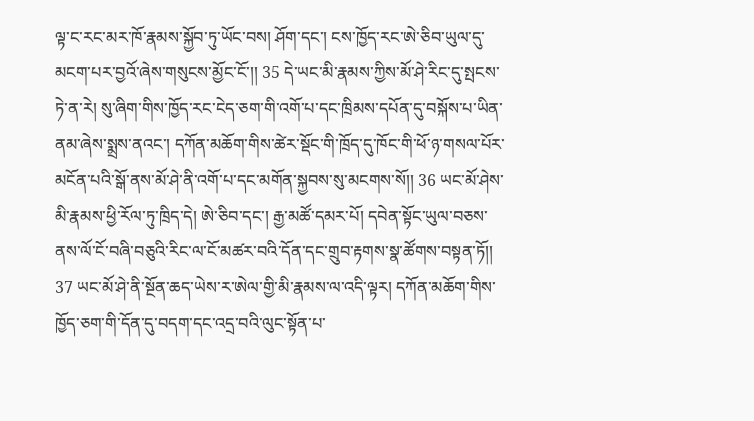ལྟ་ང་རང་མར་ཁོ་རྣམས་སྐྱོབ་ཏུ་ཡོང་བས། ཤོག་དང་། ངས་ཁྱོད་རང་ཨེ་ཅིབ་ཡུལ་དུ་མངག་པར་བྱའོ་ཞེས་གསུངས་མྱོང་ངོ་།། 35 དེ་ཡང་མི་རྣམས་ཀྱིས་མོ་ཤེ་རིང་དུ་སྤངས་ཏེ་ན་རེ། སུ་ཞིག་གིས་ཁྱོད་རང་ངེད་ཅག་གི་འགོ་པ་དང་ཁྲིམས་དཔོན་དུ་བསྐོས་པ་ཡིན་ནམ་ཞེས་སྨྲས་ནའང་། དཀོན་མཆོག་གིས་ཚེར་སྡོང་གི་ཁྲོད་དུ་ཁོང་གི་ཕོ་ཉ་གསལ་པོར་མངོན་པའི་སྒོ་ནས་མོ་ཤེ་ནི་འགོ་པ་དང་མགོན་སྐྱབས་སུ་མངགས་སོ།། 36 ཡང་མོ་ཤེས་མི་རྣམས་ཕྱི་རོལ་ཏུ་ཁྲིད་དེ། ཨེ་ཅིབ་དང་། རྒྱ་མཚོ་དམར་པོ། དབེན་སྟོང་ཡུལ་བཅས་ནས་ལོ་ངོ་བཞི་བཅུའི་རིང་ལ་ངོ་མཚར་བའི་དོན་དང་གྲུབ་རྟགས་སྣ་ཚོགས་བསྟན་ཏོ།། 37 ཡང་མོ་ཤེ་ནི་སྔོན་ཆད་ཡེས་ར་ཨེལ་གྱི་མི་རྣམས་ལ་འདི་ལྟར། དཀོན་མཆོག་གིས་ཁྱོད་ཅག་གི་དོན་དུ་བདག་དང་འདྲ་བའི་ལུང་སྟོན་པ་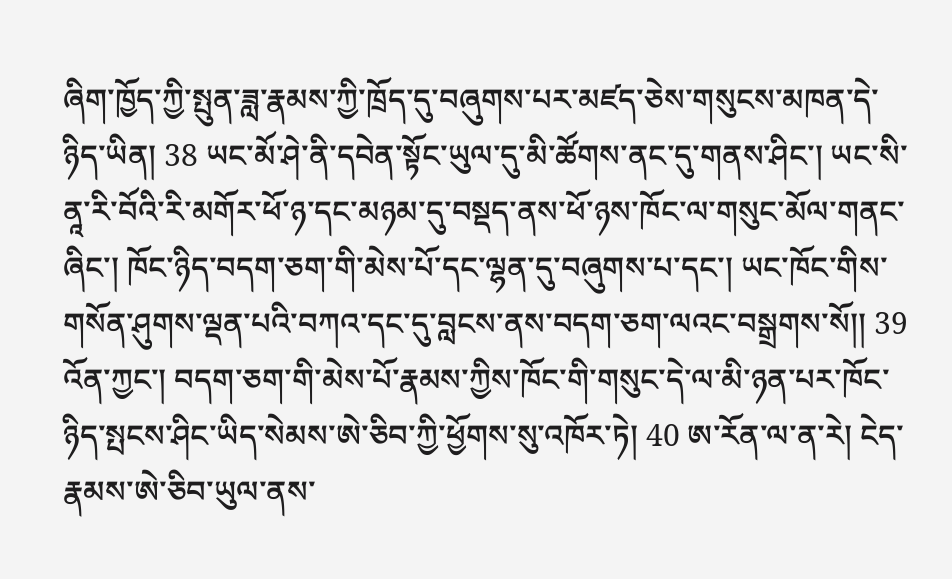ཞིག་ཁྱོད་ཀྱི་སྤུན་ཟླ་རྣམས་ཀྱི་ཁྲོད་དུ་བཞུགས་པར་མཛད་ཅེས་གསུངས་མཁན་དེ་ཉིད་ཡིན། 38 ཡང་མོ་ཤེ་ནི་དབེན་སྟོང་ཡུལ་དུ་མི་ཚོགས་ནང་དུ་གནས་ཤིང་། ཡང་སི་ནཱ་རི་བོའི་རི་མགོར་ཕོ་ཉ་དང་མཉམ་དུ་བསྡད་ནས་ཕོ་ཉས་ཁོང་ལ་གསུང་མོལ་གནང་ཞིང་། ཁོང་ཉིད་བདག་ཅག་གི་མེས་པོ་དང་ལྷན་དུ་བཞུགས་པ་དང་། ཡང་ཁོང་གིས་གསོན་ཤུགས་ལྡན་པའི་བཀའ་དང་དུ་བླངས་ནས་བདག་ཅག་ལའང་བསྒྲགས་སོ།། 39 འོན་ཀྱང་། བདག་ཅག་གི་མེས་པོ་རྣམས་ཀྱིས་ཁོང་གི་གསུང་དེ་ལ་མི་ཉན་པར་ཁོང་ཉིད་སྤངས་ཤིང་ཡིད་སེམས་ཨེ་ཅིབ་ཀྱི་ཕྱོགས་སུ་འཁོར་ཏེ། 40 ཨ་རོན་ལ་ན་རེ། ངེད་རྣམས་ཨེ་ཅིབ་ཡུལ་ནས་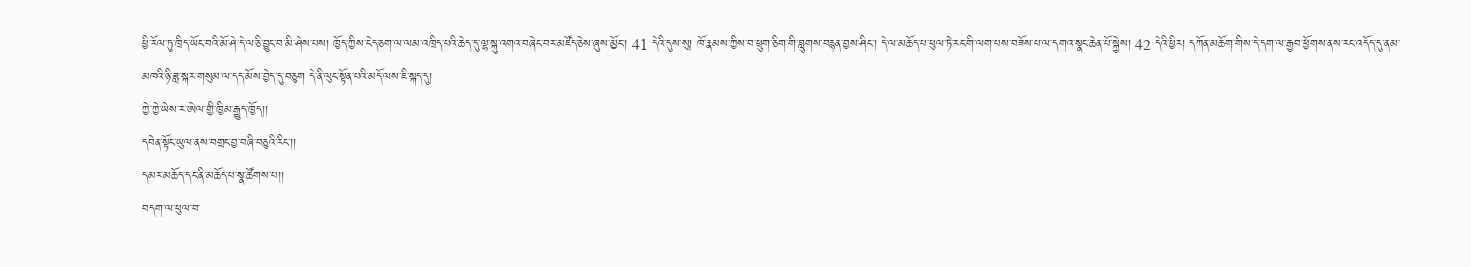ཕྱི་རོལ་ཏུ་ཁྲིད་ཡོང་བའི་མོ་ཤེ་དེ་ལ་ཅི་བྱུང་བ་མི་ཤེས་པས། ཁྱོད་ཀྱིས་ངེད་ཅག་ལ་ལམ་འཁྲིད་པའི་ཆེད་དུ་ལྷ་སྐུ་འགའ་བཞེང་བར་མཛོད་ཅེས་ཞུས་མྱོང་། 41 དེའི་དུས་སུ། ཁོ་རྣམས་ཀྱིས་བ་ཕྲུག་ཅིག་གི་བླུགས་བརྙན་བྱས་ཤིང་། དེ་ལ་མཆོད་པ་ཕུལ་ཏེ་རང་གི་ལག་པས་བཟོས་པ་ལ་དགའ་སྣང་ཆེན་པོ་སྐྱེས། 42 དེའི་ཕྱིར། དཀོན་མཆོག་གིས་དེ་དག་ལ་རྒྱབ་ཕྱོགས་ནས་རང་འདོད་དུ་ནམ་མཁའི་ཉི་ཟླ་སྐར་གསུམ་ལ་དད་མོས་བྱེད་དུ་བཅུག དེ་ནི་ལུང་སྟོན་པའི་མདོ་ལས་ཇི་སྐད་དུ།
ཀྱེ་ཀྱེ་ཡེས་ར་ཨེལ་གྱི་ཁྱིམ་རྒྱུད་ཁྱོད།།
དབེན་སྟོང་ཡུལ་ནས་བགྲང་བྱ་བཞི་བཅུའི་རིང་།།
དམར་མཆོད་དང་ནི་མཆོད་པ་སྣ་ཚོགས་པ།།
བདག་ལ་ཕུལ་བ་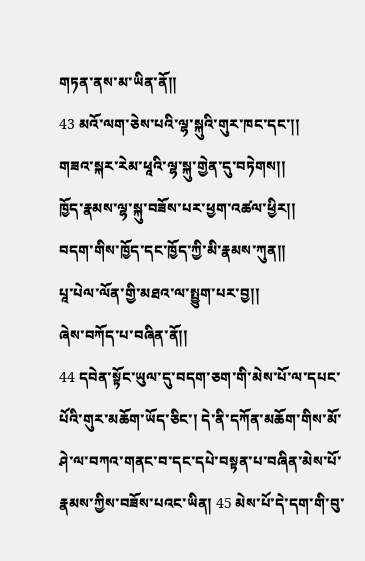གཏན་ནས་མ་ཡིན་ནོ།།
43 མའོ་ལག་ཅེས་པའི་ལྷ་སྐུའི་གུར་ཁང་དང་།།
གཟའ་སྐར་རེམ་ཕཱའི་ལྷ་སྐུ་གྱེན་དུ་བཏེགས།།
ཁྱོད་རྣམས་ལྷ་སྐུ་བཟོས་པར་ཕྱག་འཚལ་ཕྱིར།།
བདག་གིས་ཁྱོད་དང་ཁྱོད་ཀྱི་མི་རྣམས་ཀུན།།
པཱ་པེལ་ལོན་གྱི་མཐའ་ལ་སྤྱུག་པར་བྱ།།
ཞེས་བཀོད་པ་བཞིན་ནོ།།
44 དབེན་སྟོང་ཡུལ་དུ་བདག་ཅག་གི་མེས་པོ་ལ་དཔང་པོའི་གུར་མཆོག་ཡོད་ཅིང་། དེ་ནི་དཀོན་མཆོག་གིས་མོ་ཤེ་ལ་བཀའ་གནང་བ་དང་དཔེ་བསྟན་པ་བཞིན་མེས་པོ་རྣམས་ཀྱིས་བཟོས་པའང་ཡིན། 45 མེས་པོ་དེ་དག་གི་བུ་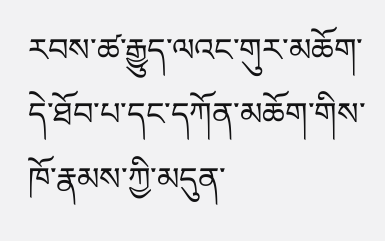རབས་ཚ་རྒྱུད་ལའང་གུར་མཆོག་དེ་ཐོབ་པ་དང་དཀོན་མཆོག་གིས་ཁོ་རྣམས་ཀྱི་མདུན་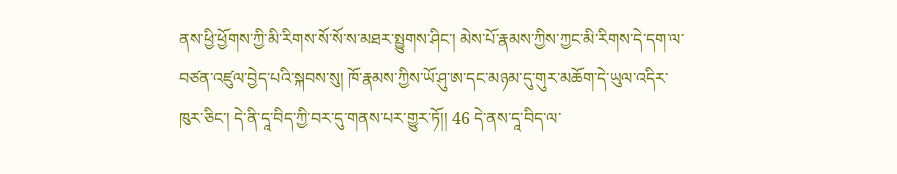ནས་ཕྱི་ཕྱོགས་ཀྱི་མི་རིགས་སོ་སོ་ས་མཐར་སྤྱུགས་ཤིང་། མེས་པོ་རྣམས་ཀྱིས་ཀྱང་མི་རིགས་དེ་དག་ལ་བཙན་འཛུལ་བྱེད་པའི་སྐབས་སུ། ཁོ་རྣམས་ཀྱིས་ཡོ་ཤུ་ཨ་དང་མཉམ་དུ་གུར་མཆོག་དེ་ཡུལ་འདིར་ཁུར་ཅིང་། དེ་ནི་དཱ་བིད་ཀྱི་བར་དུ་གནས་པར་གྱུར་ཏོ།། 46 དེ་ནས་དཱ་བིད་ལ་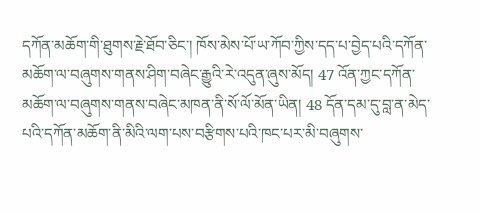དཀོན་མཆོག་གི་ཐུགས་རྗེ་ཐོབ་ཅིང་། ཁོས་མེས་པོ་ཡ་ཀོབ་ཀྱིས་དད་པ་བྱེད་པའི་དཀོན་མཆོག་ལ་བཞུགས་གནས་ཤིག་བཞེང་རྒྱུའི་རེ་འདུན་ཞུས་མོད། 47 འོན་ཀྱང་དཀོན་མཆོག་ལ་བཞུགས་གནས་བཞེང་མཁན་ནི་སོ་ལོ་མོན་ཡིན། 48 དོན་དམ་དུ་བླ་ན་མེད་པའི་དཀོན་མཆོག་ནི་མིའི་ལག་པས་བརྩིགས་པའི་ཁང་པར་མི་བཞུགས་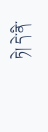ཏེ། དེ་ནི་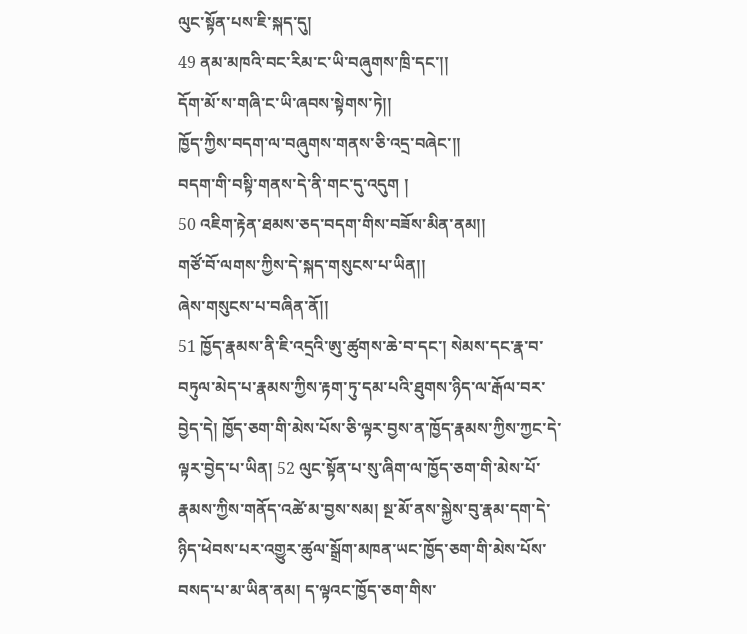ལུང་སྟོན་པས་ཇི་སྐད་དུ།
49 ནམ་མཁའི་བང་རིམ་ང་ཡི་བཞུགས་ཁྲི་དང་།།
དོག་མོ་ས་གཞི་ང་ཡི་ཞབས་སྟེགས་ཏེ།།
ཁྱོད་ཀྱིས་བདག་ལ་བཞུགས་གནས་ཅི་འདྲ་བཞེང་།།
བདག་གི་བསྟི་གནས་དེ་ནི་གང་དུ་འདུག །
50 འཇིག་རྟེན་ཐམས་ཅད་བདག་གིས་བཟོས་མིན་ནམ།།
གཙོ་བོ་ལགས་ཀྱིས་དེ་སྐད་གསུངས་པ་ཡིན།།
ཞེས་གསུངས་པ་བཞིན་ནོ།།
51 ཁྱོད་རྣམས་ནི་ཇི་འདྲའི་ཨུ་ཚུགས་ཆེ་བ་དང་། སེམས་དང་རྣ་བ་བཏུལ་མེད་པ་རྣམས་ཀྱིས་རྟག་ཏུ་དམ་པའི་ཐུགས་ཉིད་ལ་རྒོལ་བར་བྱེད་དེ། ཁྱོད་ཅག་གི་མེས་པོས་ཅི་ལྟར་བྱས་ན་ཁྱོད་རྣམས་ཀྱིས་ཀྱང་དེ་ལྟར་བྱེད་པ་ཡིན། 52 ལུང་སྟོན་པ་སུ་ཞིག་ལ་ཁྱོད་ཅག་གི་མེས་པོ་རྣམས་ཀྱིས་གནོད་འཚེ་མ་བྱས་སམ། སྔ་མོ་ནས་སྐྱེས་བུ་རྣམ་དག་དེ་ཉིད་ཕེབས་པར་འགྱུར་ཚུལ་སྒྲོག་མཁན་ཡང་ཁྱོད་ཅག་གི་མེས་པོས་བསད་པ་མ་ཡིན་ནམ། ད་ལྟའང་ཁྱོད་ཅག་གིས་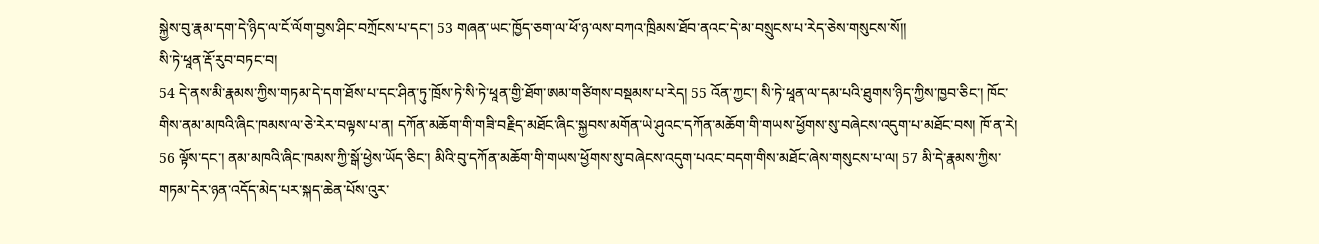སྐྱེས་བུ་རྣམ་དག་དེ་ཉིད་ལ་ངོ་ལོག་བྱས་ཤིང་བཀྲོངས་པ་དང་། 53 གཞན་ཡང་ཁྱོད་ཅག་ལ་ཕོ་ཉ་ལས་བཀའ་ཁྲིམས་ཐོབ་ནའང་དེ་མ་བསྲུངས་པ་རེད་ཅེས་གསུངས་སོ།།
སི་ཏེ་ཕཱན་རྡོ་རུབ་བཏང་བ།
54 དེ་ནས་མི་རྣམས་ཀྱིས་གཏམ་དེ་དག་ཐོས་པ་དང་ཤིན་ཏུ་ཁྲོས་ཏེ་སི་ཏེ་ཕཱན་གྱི་ཐོག་ཨམ་གཙིགས་བསྡམས་པ་རེད། 55 འོན་ཀྱང་། སི་ཏེ་ཕཱན་ལ་དམ་པའི་ཐུགས་ཉིད་ཀྱིས་ཁྱབ་ཅིང་། ཁོང་གིས་ནམ་མཁའི་ཞིང་ཁམས་ལ་ཅེ་རེར་བལྟས་པ་ན། དཀོན་མཆོག་གི་གཟི་བརྗིད་མཐོང་ཞིང་སྐྱབས་མགོན་ཡེ་ཤུའང་དཀོན་མཆོག་གི་གཡས་ཕྱོགས་སུ་བཞེངས་འདུག་པ་མཐོང་བས། ཁོ་ན་རེ། 56 ལྟོས་དང་། ནམ་མཁའི་ཞིང་ཁམས་ཀྱི་སྒོ་ཕྱེས་ཡོད་ཅིང་། མིའི་བུ་དཀོན་མཆོག་གི་གཡས་ཕྱོགས་སུ་བཞེངས་འདུག་པའང་བདག་གིས་མཐོང་ཞེས་གསུངས་པ་ལ། 57 མི་དེ་རྣམས་ཀྱིས་གཏམ་དེར་ཉན་འདོད་མེད་པར་སྐད་ཆེན་པོས་འུར་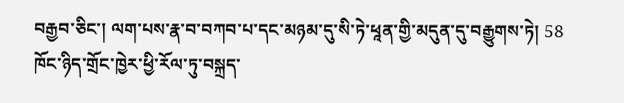བརྒྱབ་ཅིང་། ལག་པས་རྣ་བ་བཀབ་པ་དང་མཉམ་དུ་སི་ཏེ་ཕཱན་གྱི་མདུན་དུ་བརྒྱུགས་ཏེ། 58 ཁོང་ཉིད་གྲོང་ཁྱེར་ཕྱི་རོལ་ཏུ་བསྐྲད་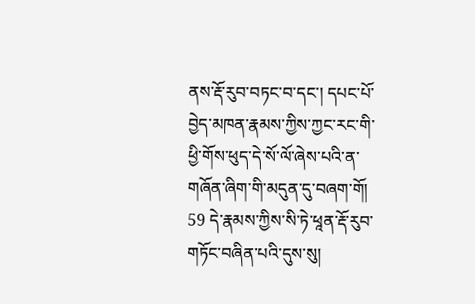ནས་རྡོ་རུབ་བཏང་བ་དང་། དཔང་པོ་བྱེད་མཁན་རྣམས་ཀྱིས་ཀྱང་རང་གི་ཕྱི་གོས་ཕུད་དེ་སོ་ལོ་ཞེས་པའི་ན་གཞོན་ཞིག་གི་མདུན་དུ་བཞག་གོ། 59 དེ་རྣམས་ཀྱིས་སི་ཏེ་ཕཱན་རྡོ་རུབ་གཏོང་བཞིན་པའི་དུས་སུ།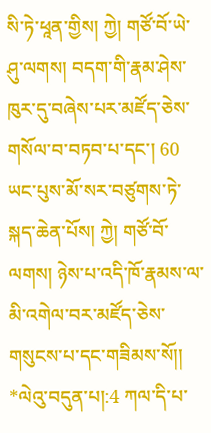སི་ཏེ་ཕཱན་གྱིས། ཀྱེ། གཙོ་བོ་ཡེ་ཤུ་ལགས། བདག་གི་རྣམ་ཤེས་ཁུར་དུ་བཞེས་པར་མཛོད་ཅེས་གསོལ་བ་བཏབ་པ་དང་། 60 ཡང་པུས་མོ་སར་བཙུགས་ཏེ་སྐད་ཆེན་པོས། ཀྱེ། གཙོ་བོ་ལགས། ཉེས་པ་འདི་ཁོ་རྣམས་ལ་མི་འགེལ་བར་མཛོད་ཅེས་གསུངས་པ་དང་གཟིམས་སོ།།
*ལེའུ་བདུན་པ།:4 ཀལ་དི་པ་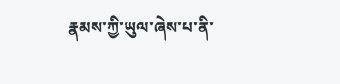རྣམས་ཀྱི་ཡུལ་ཞེས་པ་ནི་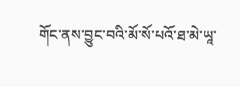གོང་ནས་བྱུང་བའི་མོ་སོ་པའོ་ཐ་མེ་ཡཱ་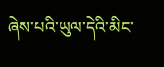ཞེས་པའི་ཡུལ་དེའི་མིང་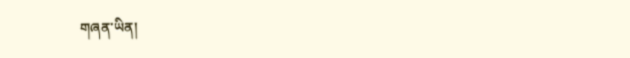གཞན་ཡིན།